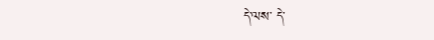དེ་ལས་ དེ་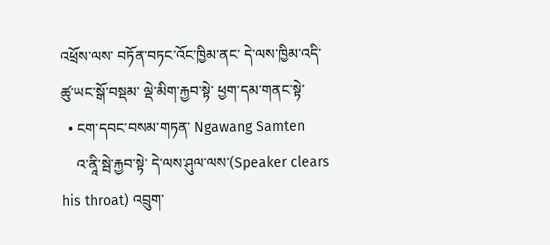འཕྲོས་ལས་ བཏོན་བཏང་འོང་ཁྱིམ་ནང་ དེ་ལས་ཁྱིམ་འདི་ཚུ་ཡང་སྒོ་བསྡམ་ ལྡེ་མིག་རྐྱབ་སྟེ་ ཕྱག་དམ་གནང་སྟེ་
  • ངག་དབང་བསམ་གཏན་ Ngawang Samten
    འ་ནཱི་སྦེ་རྐྱབ་སྟེ་ དེ་ལས་ཤུལ་ལས་(Speaker clears his throat) འབྲུག་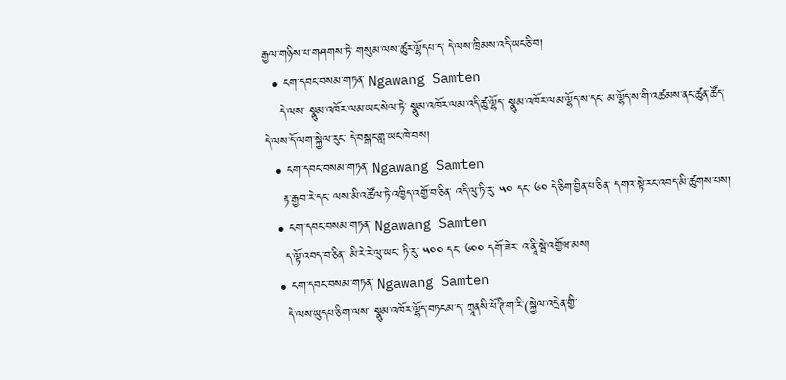རྒྱལ་གཉིས་པ་གཤགས་ཏེ་ གསུམ་ལས་ཚུར་ལྷོདཔ་ད་ དེ་ལས་ཁྲིམས་འདི་ཡང་ཅི་བ།
  • ངག་དབང་བསམ་གཏན་ Ngawang Samten
    དེ་ལས་ སྣུམ་འཁོར་ལམ་ཡང་སེལ་ཏེ་ སྣུམ་འཁོར་ལམ་འདི་ཚུ་ལྷོད་ སྣུམ་འཁོར་ལམ་ལྷོད་ས་དང་ མ་ལྷོད་ས་གི་འཚམས་ནང་ཚུན་ཚོད་ དེ་ལས་དོ་ལག་སྐྱེལ་རུང་ དེ་བསྒང་གླ་ཡང་ཁེ་བས།
  • ངག་དབང་བསམ་གཏན་ Ngawang Samten
    རྟ་རྒྱབ་རེ་དང་ ལས་མི་འཚོལ་ཏེ་འཁྱིད་འགྱོ་བ་ཅིན་ འདི་ལུ་ཏི་རུ་ ༥༠ དང་ ༦༠ དེ་ཅིག་བྱིན་པ་ཅིན་ དགའ་སྟེ་རང་འབད་མི་ཚུགས་པས།
  • ངག་དབང་བསམ་གཏན་ Ngawang Samten
    ད་ལྟོ་འབད་བ་ཅིན་ མི་རེ་རེ་ལུ་ཡང་ ཏི་རུ་ ༥༠༠ དང་ ༦༠༠ དགོ་ཟེར་ འ་ནཱི་སྦེ་འགྱོཝ་མས།
  • ངག་དབང་བསམ་གཏན་ Ngawang Samten
    དེ་ལས་ཡུདཔ་ཅིག་ལས་ སྣུམ་འཁོར་ལྷོད་བཏངམ་ད་ ཀྲཱནསི་པོ་ཊི་ག་རི་(སྐྱེལ་འདྲེན་གྱི་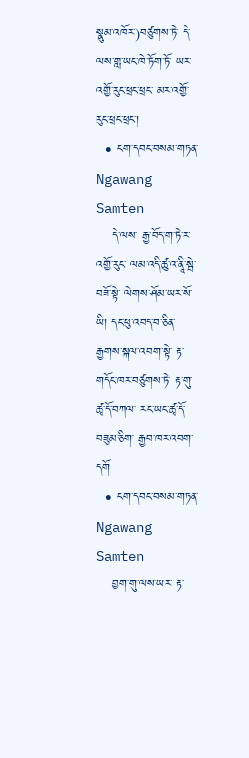སྣུམ་འཁོར་)བཙུགས་ཏེ་ དེ་ལས་གླ་ཡང་ཁེ་ཏོག་ཏོ་ ཡར་འགྱོ་རུང་ཕྲང་ཕྲང་ མར་འགྱོ་རུང་ཕྲང་ཕྲང་།
  • ངག་དབང་བསམ་གཏན་ Ngawang Samten
    དེ་ལས་ རྒྱ་བོད་ག་ཏེ་ར་འགྱོ་རུང་ ལམ་འདི་ཚུ་འ་ནཱི་སྦེ་བཟོ་སྟེ་ ལེགས་ཤོམ་ཡར་སོ་ཡི། དང་ཕུ་འབད་བ་ཅིན་ རྒྱགས་སྐལ་འབག་སྟེ་ རྟ་གདོང་ཁར་བཙུགས་ཏེ་ རྟ་གུ་ཚྭ་དོ་བཀལ་ རང་ཡང་ཚྭ་དོ་བཟུམ་ཅིག་ རྒྱབ་ཁར་འབག་དགོ
  • ངག་དབང་བསམ་གཏན་ Ngawang Samten
    བྱག་གུ་ལས་ཡར་ རྟ་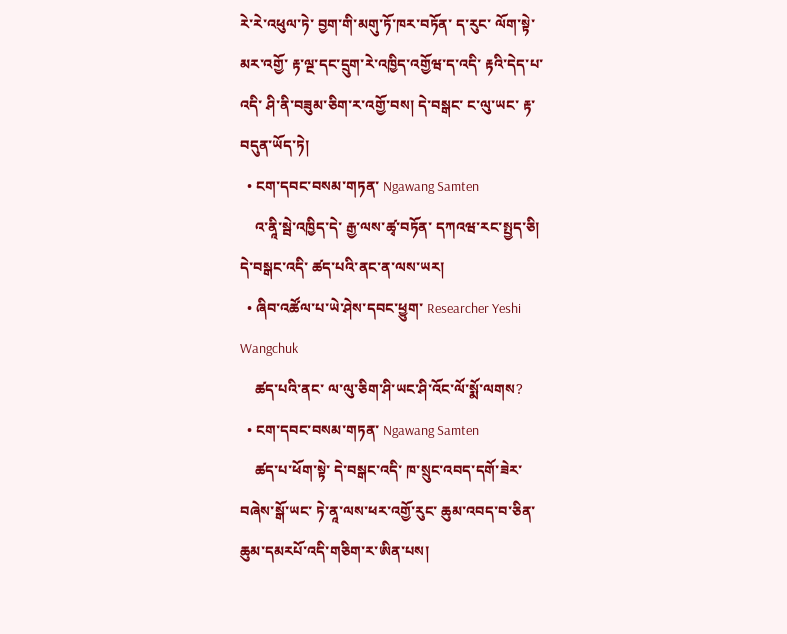རེ་རེ་འཕུལ་ཏེ་ བྱག་གི་མགུ་ཏོ་ཁར་བཏོན་ ད་རུང་ ལོག་སྟེ་མར་འགྱོ་ རྟ་ལྔ་དང་དྲུག་རེ་འཁྱིད་འགྱོཝ་ད་འདི་ རྟའི་དེད་པ་འདི་ ཤི་ནི་བཟུམ་ཅིག་ར་འགྱོ་བས། དེ་བསྒང་ ང་ལུ་ཡང་ རྟ་བདུན་ཡོད་ཏེ།
  • ངག་དབང་བསམ་གཏན་ Ngawang Samten
    འ་ནཱི་སྦེ་འཁྱིད་དེ་ རྒྱ་ལས་ཚྭ་བཏོན་ དཀའཝ་རང་སྤྱད་ཅི། དེ་བསྒང་འདི་ ཚད་པའི་ནང་ན་ལས་ཡར།
  • ཞིབ་འཚོལ་པ་ཡེ་ཤེས་དབང་ཕྱུག་ Researcher Yeshi Wangchuk
    ཚད་པའི་ནང་ ལ་ལུ་ཅིག་ཤི་ཡང་ཤི་འོང་ལོ་སྨོ་ལགས?
  • ངག་དབང་བསམ་གཏན་ Ngawang Samten
    ཚད་པ་ཕོག་སྟེ་ དེ་བསྒང་འདི་ ཁ་སྲུང་འབད་དགོ་ཟེར་ བཞེས་སྒོ་ཡང་ ཏེ་ནཱ་ལས་ཕར་འགྱོ་རུང་ ཆུམ་འབད་བ་ཅིན་ ཆུམ་དམརཔོ་འདི་གཅིག་ར་ཨིན་པས།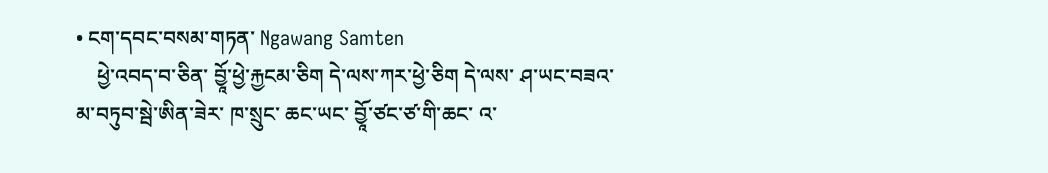• ངག་དབང་བསམ་གཏན་ Ngawang Samten
    ཕྱེ་འབད་བ་ཅིན་ བྱཱོ་ཕྱེ་རྐྱངམ་ཅིག དེ་ལས་ཀར་ཕྱེ་ཅིག དེ་ལས་ ཤ་ཡང་བཟའ་མ་བཏུབ་སྦེ་ཨིན་ཟེར་ ཁ་སྲུང་ ཆང་ཡང་ བྱཱོ་ཙང་ཙ་གི་ཆང་ འ་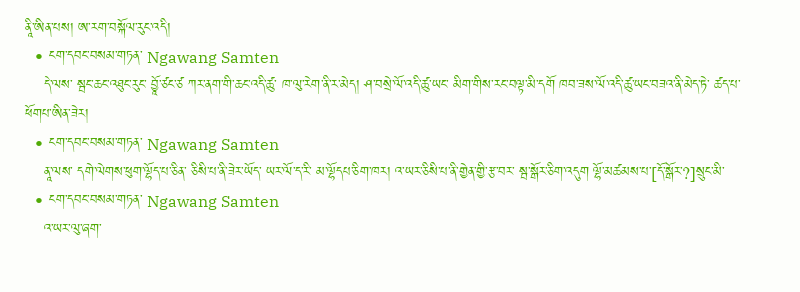ནཱི་ཨིན་པས། ཨ་རག་བསྐོལ་རུང་འདི།
  • ངག་དབང་བསམ་གཏན་ Ngawang Samten
    དེ་ལས་ སྦང་ཆང་འཐུང་རུང་ བྱཱོ་ཙང་ཙ ཀར་ནག་གི་ཆང་འདི་ཚུ་ ཁ་ལུ་རེག་ནི་ར་མེད། ཤ་བསྲེ་ལོ་འདི་ཚུ་ཡང་ མིག་གིས་རང་བལྟ་མི་དགོ ཁབ་ཟས་ལོ་འདི་ཚུ་ཡང་བཟའ་ནི་མེད་ཏེ་ ཚད་པ་ཕོགཔ་ཨིན་ཟེར།
  • ངག་དབང་བསམ་གཏན་ Ngawang Samten
    ནཱ་ལས་ དགེ་ལེགས་ཕུག་ལྷོད་པ་ཅིན་ ཅིསི་པ་ནི་ཟེར་ཡོད་ ཡར་ལོ་ད་རི་ མ་ལྷོདཔ་ཅིག་ཁར། འ་ཡར་ཅིསི་པ་ནི་གྱེན་གྱི་རྩ་བར་ སྦ་སྒོར་ཅིག་འདུག ལྷོ་མཚམས་པ་[དོ་སྒོར་?]སྲུང་མི་
  • ངག་དབང་བསམ་གཏན་ Ngawang Samten
    འ་ཡར་ལུ་ཞག་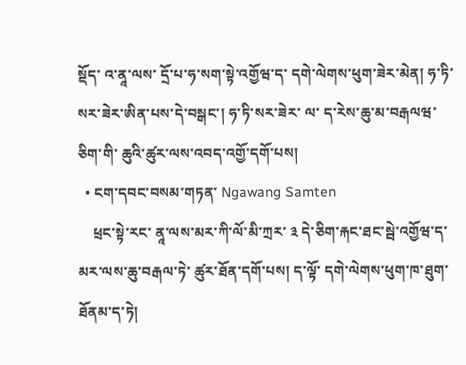སྡོད་ འ་ནཱ་ལས་ དྲོ་པ་ཧ་སག་སྟེ་འགྱོཝ་ད་ དགེ་ལེགས་ཕུག་ཟེར་མེན། ཧ་ཏི་སར་ཟེར་ཨིན་པས་དེ་བསྒང་། ཧ་ཏི་སར་ཟེར་ ལ་ ད་རེས་ཆུ་མ་བརྒལཝ་ཅིག་གི་ ཆུའི་ཚུར་ལས་འབད་འགྱོ་དགོ་པས།
  • ངག་དབང་བསམ་གཏན་ Ngawang Samten
    ཕྲང་སྟེ་རང་ ནཱ་ལས་མར་ཀི་ལོ་མི་ཀྲར་ ༣ དེ་ཅིག་རྐང་ཐང་སྦེ་འགྱོཝ་ད་ མར་ལས་ཆུ་བརྒལ་ཏེ་ ཚུར་ཐོན་དགོ་པས། ད་ལྟོ་ དགེ་ལེགས་ཕུག་ཁ་ཐུག་ཐོནམ་ད་ཏེ།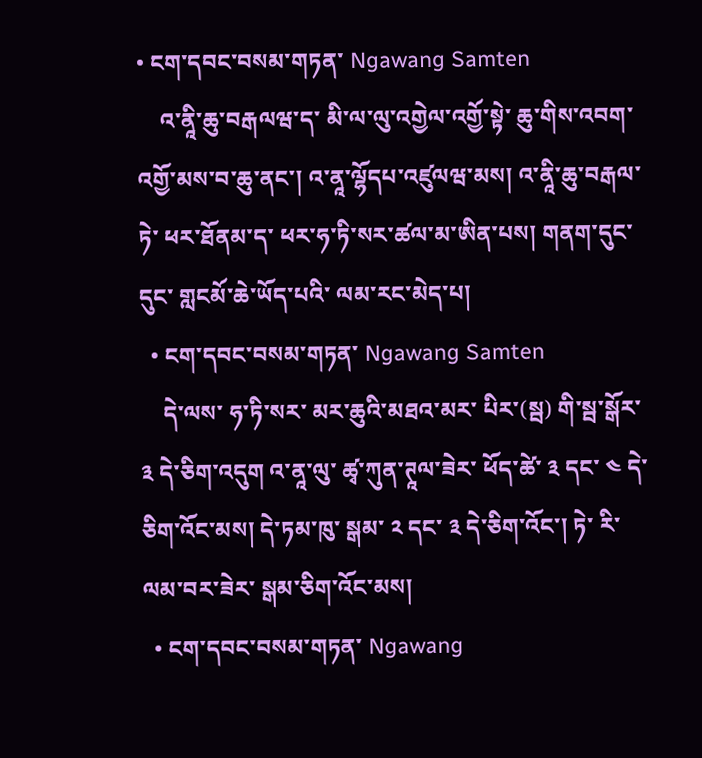• ངག་དབང་བསམ་གཏན་ Ngawang Samten
    འ་ནཱི་ཆུ་བརྒལཝ་ད་ མི་ལ་ལུ་འགྱེལ་འགྱོ་སྟེ་ ཆུ་གིས་འབག་འགྱོ་མས་བ་ཆུ་ནང་། འ་ནཱ་ལྷོདཔ་འཛུལཝ་མས། འ་ནཱི་ཆུ་བརྒལ་ཏེ་ ཕར་ཐོནམ་ད་ ཕར་ཧ་ཏི་སར་ཚལ་མ་ཨིན་པས། གནག་དུང་དུང་ གླངམོ་ཆེ་ཡོད་པའི་ ལམ་རང་མེད་པ།
  • ངག་དབང་བསམ་གཏན་ Ngawang Samten
    དེ་ལས་ ཧ་ཏི་སར་ མར་ཆུའི་མཐའ་མར་ པིར་(སྦ) གི་སྦ་སྒོར་ ༣ དེ་ཅིག་འདུག འ་ནཱ་ལུ་ ཚྭ་ཀུན་ཊཱལ་ཟེར་ ཕོད་ཚེ་ ༣ དང་ ༤ དེ་ཅིག་འོང་མས། དེ་ཏམ་ཁུ་ སྒམ་ ༢ དང་ ༣ དེ་ཅིག་འོང་། ཏེ་ རི་ལམ་བར་ཟེར་ སྒམ་ཅིག་འོང་མས།
  • ངག་དབང་བསམ་གཏན་ Ngawang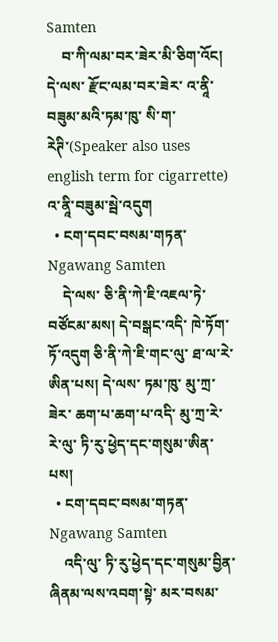Samten
    བ་ཀི་ལམ་བར་ཟེར་མི་ཅིག་འོང། དེ་ལས་ རྫོང་ལམ་བར་ཟེར་ འ་ནཱི་བཟུམ་མའི་ཏམ་ཁུ་ སི་ག་རེཊི་(Speaker also uses english term for cigarrette) འ་ནཱི་བཟུམ་སྦེ་འདུག
  • ངག་དབང་བསམ་གཏན་ Ngawang Samten
    དེ་ལས་ ཅི་ནི་ཀེ་ཇི་འཇལ་ཏེ་བཙོངམ་མས། དེ་བསྒང་འདི་ ཁེ་ཏོག་ཏོ་འདུག ཅི་ནི་ཀེ་ཇི་གང་ལུ་ ཐ་ལ་རེ་ཨིན་པས། དེ་ལས་ ཏམ་ཁུ་ མུ་ཀྲ་ཟེར་ ཆག་པ་ཆག་པ་འདི་ མུ་ཀྲ་རེ་རེ་ལུ་ ཏི་རུ་ཕྱེད་དང་གསུམ་ཨིན་པས།
  • ངག་དབང་བསམ་གཏན་ Ngawang Samten
    འདི་ལུ་ ཏི་རུ་ཕྱེད་དང་གསུམ་བྱིན་ཞིནམ་ལས་འབག་སྟེ་ མར་བསམ་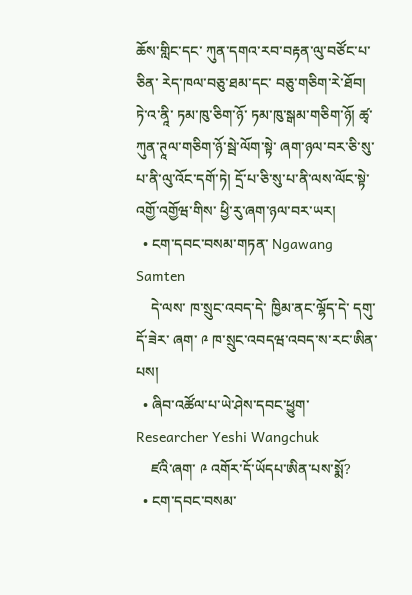ཆོས་གླིང་དང་ ཀུན་དགའ་རབ་བརྟན་ལུ་བཙོང་པ་ཅིན་ རེད་ཁལ་བཅུ་ཐམ་དང་ བཅུ་གཅིག་རེ་ཐོབ། ཏེ་འ་ནཱི་ ཏམ་ཁུ་ཅིག་ཉོ་ ཏམ་ཁུ་སྒམ་གཅིག་ཉོ། ཚྭ་ཀུན་ཊཱལ་གཅིག་ཉོ་སྦེ་ལོག་སྟེ་ ཞག་ཉལ་བར་ཅི་སུ་པ་ནི་ལུ་འོང་དགོ་ཏེ། དྲོ་པ་ཅི་སུ་པ་ནི་ལས་ལོང་སྟེ་འགྱོ་འགྱོཝ་གིས་ ཕྱི་རུ་ཞག་ཉལ་བར་ཡར།
  • ངག་དབང་བསམ་གཏན་ Ngawang Samten
    དེ་ལས་ ཁ་སྲུང་འབད་དེ་ ཁྱིམ་ནང་ལྷོད་དེ་ དགུ་དོ་ཟེར་ ཞག་ ༩ ཁ་སྲུང་འབདཝ་འབད་ས་རང་ཨིན་པས།
  • ཞིབ་འཚོལ་པ་ཡེ་ཤེས་དབང་ཕྱུག་ Researcher Yeshi Wangchuk
    ཛའི་ཞག་ ༩ འགོར་དོ་ཡོདཔ་ཨིན་པས་སྨོ?
  • ངག་དབང་བསམ་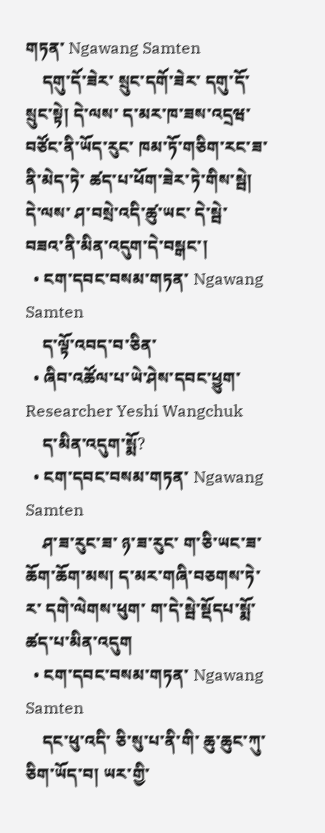གཏན་ Ngawang Samten
    དགུ་དོ་ཟེར་ སྲུང་དགོ་ཟེར་ དགུ་དོ་སྲུང་སྟེ། དེ་ལས་ ད་མར་ཁ་ཟས་འདྲཝ་བཙོང་ནི་ཡོད་རུང་ ཁམ་ཏོ་གཅིག་རང་ཟ་ནི་མེད་ཏེ་ ཚད་པ་ཕོག་ཟེར་ཏེ་གིས་སྦེ། དེ་ལས་ ཤ་བསྲེ་འདི་ཚུ་ཡང་ དེ་སྦེ་ བཟའ་ནི་མིན་འདུག་དེ་བསྒང་།
  • ངག་དབང་བསམ་གཏན་ Ngawang Samten
    ད་ལྟོ་འབད་བ་ཅིན་
  • ཞིབ་འཚོལ་པ་ཡེ་ཤེས་དབང་ཕྱུག་ Researcher Yeshi Wangchuk
    ད་མིན་འདུག་སྨོ?
  • ངག་དབང་བསམ་གཏན་ Ngawang Samten
    ཤ་ཟ་རུང་ཟ་ ཉ་ཟ་རུང་ ག་ཅི་ཡང་ཟ་ཆོག་ཆོག་མས། ད་མར་གཞི་བཅགས་ཏེ་ར་ དགེ་ལེགས་ཕུག་ ག་དེ་སྦེ་སྡོདཔ་སྨོ་ ཚད་པ་མིན་འདུག
  • ངག་དབང་བསམ་གཏན་ Ngawang Samten
    དང་ཕུ་འདི་ ཅི་སུ་པ་ནི་གི་ ཆུ་ཆུང་ཀུ་ཅིག་ཡོད་བ། ཡར་གྱི་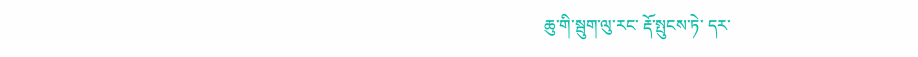ཆུ་གི་སྦུག་ལུ་རང་ རྡོ་སྤུངས་ཏེ་ དར་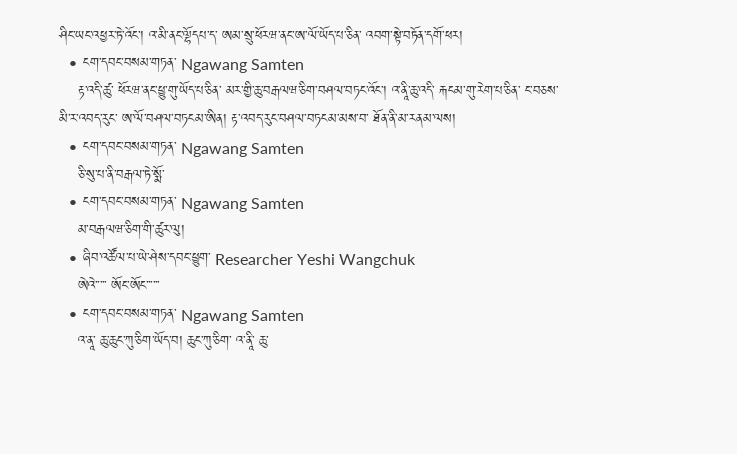ཤིང་ཡང་འཕྱར་ཏེ་འོང་། འ་མི་ནང་ལྷོདཔ་ད་ ཨམ་སྲུ་ཕོརཝ་ནང་ཨ་ལོ་ཡོད་པ་ཅིན་ འབག་སྟེ་བཏོན་དགོ་ཕར།
  • ངག་དབང་བསམ་གཏན་ Ngawang Samten
    རྟ་འདི་ཚུ་ ཕོརཝ་ནང་ཕྱུ་གུ་ཡོད་པ་ཅིན་ མར་གྱི་ཆུ་བརྒལཝ་ཅིག་བཤལ་བཏང་འོང་། འ་ནཱི་ཆུ་འདི་ རྐངམ་གུ་རེག་པ་ཅིན་ ང་བཅས་ མི་ར་འབད་རུང་ ཨ་ལོ་བཤལ་བཏངམ་ཨིན། རྟ་འབད་རུང་བཤལ་བཏངམ་མས་བ་ ཐོན་ནི་མ་རནམ་ལས།
  • ངག་དབང་བསམ་གཏན་ Ngawang Samten
    ཅི་སུ་པ་ནི་བརྒལ་ཏེ་སྨོ་
  • ངག་དབང་བསམ་གཏན་ Ngawang Samten
    མ་བརྒལཝ་ཅིག་གི་ཚུར་ལུ།
  • ཞིབ་འཚོལ་པ་ཡེ་ཤེས་དབང་ཕྱུག་ Researcher Yeshi Wangchuk
    ཨེའེ་་་་་ ཨོང་ཨོང་་་་་་
  • ངག་དབང་བསམ་གཏན་ Ngawang Samten
    འ་ནཱ་ ཆུ་ཆུང་ཀུ་ཅིག་ཡོད་བ། ཆུང་ཀུ་ཅིག་ འ་ནཱི་ ཆུ་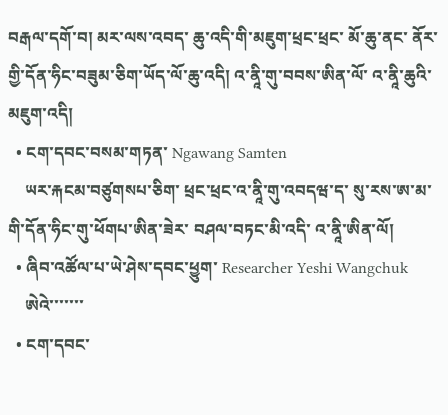བརྒལ་དགོ་བ། མར་ལས་འབད་ ཆུ་འདི་གི་མཇུག་ཕྲང་ཕྲང་ མོ་ཆུ་ནང་ ནོར་གྱི་དོན་ཧིང་བཟུམ་ཅིག་ཡོད་ལོ་ཆུ་འདི། འ་ནཱི་གུ་བབས་ཨིན་ལོ་ འ་ནཱི་ཆུའི་མཇུག་འདི།
  • ངག་དབང་བསམ་གཏན་ Ngawang Samten
    ཡར་རྐངམ་བཙུགསཔ་ཅིག་ ཕྲང་ཕྲང་འ་ནཱི་གུ་འབདཝ་ད་ སུ་རས་ཨ་མ་གི་དོན་ཧིང་གུ་ཕོགཔ་ཨིན་ཟེར་ བཤལ་བཏང་མི་འདི་ འ་ནཱི་ཨིན་ལོ།
  • ཞིབ་འཚོལ་པ་ཡེ་ཤེས་དབང་ཕྱུག་ Researcher Yeshi Wangchuk
    ཨེའེ་་་་་་་
  • ངག་དབང་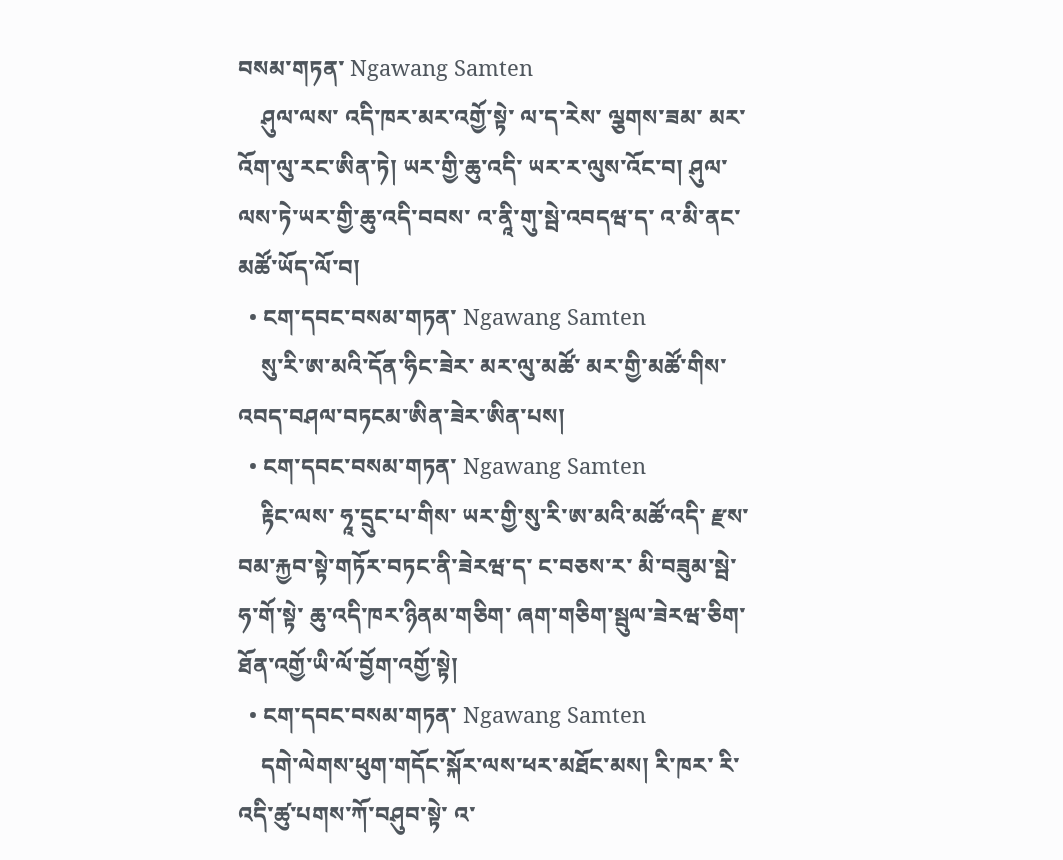བསམ་གཏན་ Ngawang Samten
    ཤུལ་ལས་ འདི་ཁར་མར་འགྱོ་སྟེ་ ལ་ད་རེས་ ལྕགས་ཟམ་ མར་འོག་ལུ་རང་ཨིན་ཏེ། ཡར་གྱི་ཆུ་འདི་ ཡར་ར་ལུས་འོང་བ། ཤུལ་ལས་ཏེ་ཡར་གྱི་ཆུ་འདི་བབས་ འ་ནཱི་གུ་སྦེ་འབདཝ་ད་ འ་མི་ནང་མཚོ་ཡོད་ལོ་བ།
  • ངག་དབང་བསམ་གཏན་ Ngawang Samten
    སུ་རི་ཨ་མའི་དོན་ཧིང་ཟེར་ མར་ལུ་མཚོ་ མར་གྱི་མཚོ་གིས་འབད་བཤལ་བཏངམ་ཨིན་ཟེར་ཨིན་པས།
  • ངག་དབང་བསམ་གཏན་ Ngawang Samten
    རྟིང་ལས་ ཧཱ་དྲུང་པ་གིས་ ཡར་གྱི་སུ་རི་ཨ་མའི་མཚོ་འདི་ རྫས་བམ་རྐྱབ་སྟེ་གཏོར་བཏང་ནི་ཟེརཝ་ད་ ང་བཅས་ར་ མི་བཟུམ་སྦེ་ ཧ་གོ་སྟེ་ ཆུ་འདི་ཁར་ཉིནམ་གཅིག་ ཞག་གཅིག་སྦུལ་ཟེརཝ་ཅིག་ ཐོན་འགྱོ་ཡི་ལོ་བྱོག་འགྱོ་སྟེ།
  • ངག་དབང་བསམ་གཏན་ Ngawang Samten
    དགེ་ལེགས་ཕུག་གདོང་སྐོར་ལས་ཕར་མཐོང་མས། རི་ཁར་ རི་འདི་ཚུ་པགས་ཀོ་བཤུབ་སྟེ་ འ་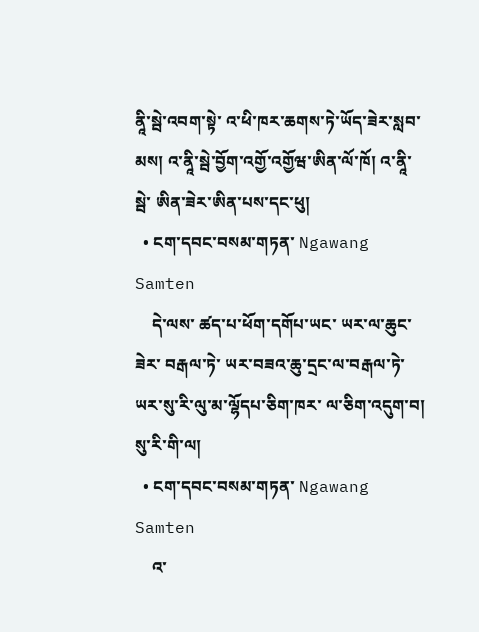ནཱི་སྦེ་འབག་སྟེ་ འ་ཕི་ཁར་ཆགས་ཏེ་ཡོད་ཟེར་སླབ་མས། འ་ནཱི་སྦེ་བྱོག་འགྱོ་འགྱོཝ་ཨིན་ལོ་ཁོ། འ་ནཱི་སྦེ་ ཨིན་ཟེར་ཨིན་པས་དང་ཕུ།
  • ངག་དབང་བསམ་གཏན་ Ngawang Samten
    དེ་ལས་ ཚད་པ་ཕོག་དགོཔ་ཡང་ ཡར་ལ་ཆུང་ཟེར་ བརྒལ་ཏེ་ ཡར་བཟའ་ཆུ་དྲང་ལ་བརྒལ་ཏེ་ ཡར་སུ་རི་ལུ་མ་ལྷོདཔ་ཅིག་ཁར་ ལ་ཅིག་འདུག་བ། སུ་རི་གི་ལ།
  • ངག་དབང་བསམ་གཏན་ Ngawang Samten
    འ་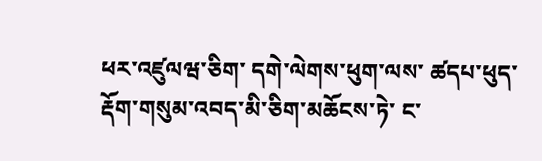ཕར་འཛུལཝ་ཅིག་ དགེ་ལེགས་ཕུག་ལས་ ཚདཔ་ཕུད་རྡོག་གསུམ་འབད་མི་ཅིག་མཆོངས་ཏེ་ ང་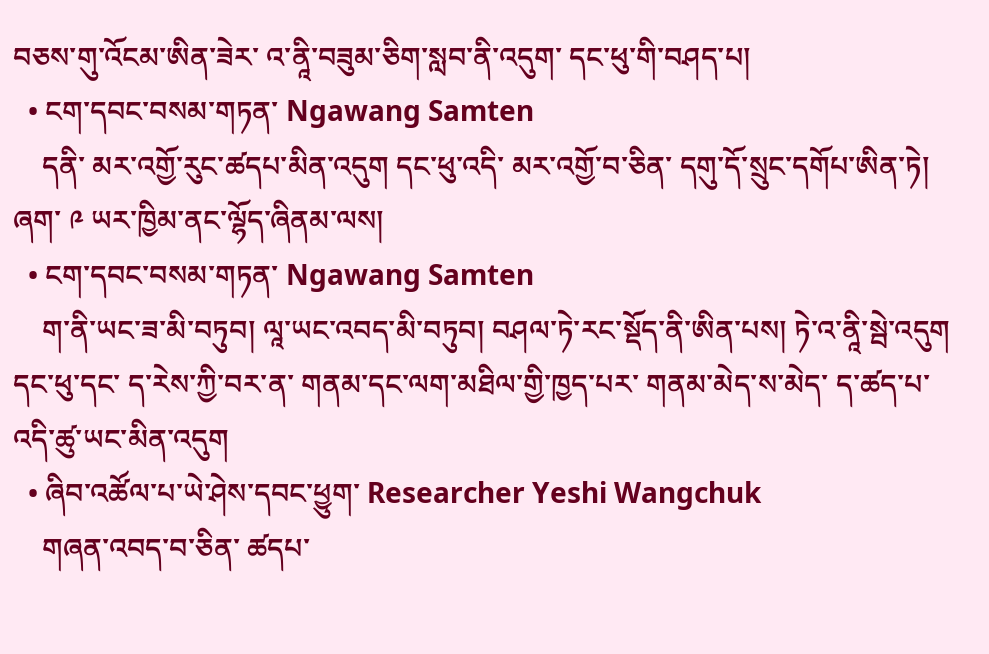བཅས་གུ་འོངམ་ཨིན་ཟེར་ འ་ནཱི་བཟུམ་ཅིག་སླབ་ནི་འདུག་ དང་ཕུ་གི་བཤད་པ།
  • ངག་དབང་བསམ་གཏན་ Ngawang Samten
    དནི་ མར་འགྱོ་རུང་ཚདཔ་མིན་འདུག དང་ཕུ་འདི་ མར་འགྱོ་བ་ཅིན་ དགུ་དོ་སྲུང་དགོཔ་ཨིན་ཏེ། ཞག་ ༩ ཡར་ཁྱིམ་ནང་ལྷོད་ཞིནམ་ལས།
  • ངག་དབང་བསམ་གཏན་ Ngawang Samten
    ག་ནི་ཡང་ཟ་མི་བཏུབ། ལཱ་ཡང་འབད་མི་བཏུབ། བཤལ་ཏེ་རང་སྡོད་ནི་ཨིན་པས། ཏེ་འ་ནཱི་སྦེ་འདུག དང་ཕུ་དང་ ད་རེས་ཀྱི་བར་ན་ གནམ་དང་ལག་མཐིལ་གྱི་ཁྱད་པར་ གནམ་མེད་ས་མེད་ ད་ཚད་པ་འདི་ཚུ་ཡང་མིན་འདུག
  • ཞིབ་འཚོལ་པ་ཡེ་ཤེས་དབང་ཕྱུག་ Researcher Yeshi Wangchuk
    གཞན་འབད་བ་ཅིན་ ཚདཔ་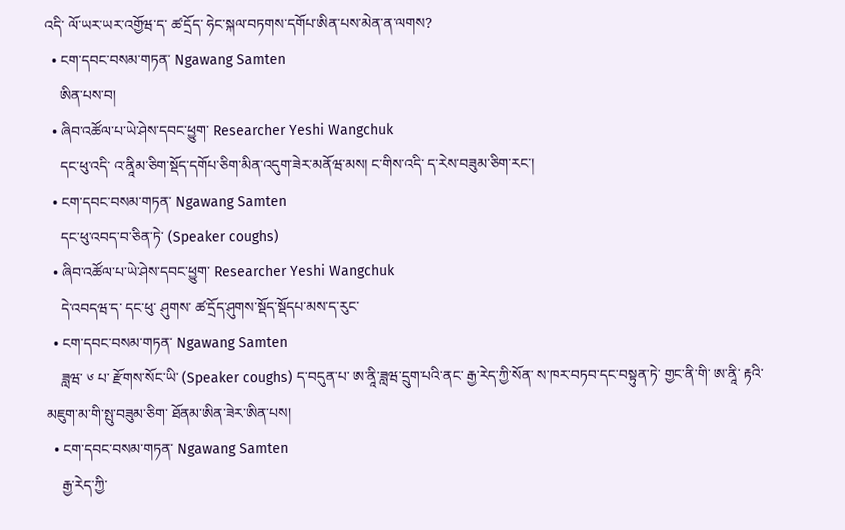འདི་ ལོ་ཡར་ཡར་འགྱོཝ་ད་ ཚ་དྲོད་ ཧེང་སྐལ་བཏགས་དགོཔ་ཨིན་པས་མེན་ན་ལགས?
  • ངག་དབང་བསམ་གཏན་ Ngawang Samten
    ཨིན་པས་བ།
  • ཞིབ་འཚོལ་པ་ཡེ་ཤེས་དབང་ཕྱུག་ Researcher Yeshi Wangchuk
    དང་ཕུ་འདི་ འ་ནཱིམ་ཅིག་སྡོད་དགོཔ་ཅིག་མིན་འདུག་ཟེར་མནོཝ་མས། ང་གིས་འདི་ ད་རེས་བཟུམ་ཅིག་རང་།
  • ངག་དབང་བསམ་གཏན་ Ngawang Samten
    དང་ཕུ་འབད་བ་ཅིན་ཏེ་ (Speaker coughs)
  • ཞིབ་འཚོལ་པ་ཡེ་ཤེས་དབང་ཕྱུག་ Researcher Yeshi Wangchuk
    དེ་འབདཝ་ད་ དང་ཕུ་ ཤུགས་ ཚ་དྲོད་ཤུགས་སྡོད་སྡོདཔ་མས་ད་རུང་
  • ངག་དབང་བསམ་གཏན་ Ngawang Samten
    ཟླཝ་ ༦ པ་ རྫོགས་སོང་ཡི་ (Speaker coughs) ད་བདུན་པ་ ཨ་ནཱི་ཟླཝ་དྲུག་པའི་ནང་ རྒྱ་རེད་ཀྱི་སོན་ ས་ཁར་བཏབ་དང་བསྟུན་ཏེ་ གྱང་ནི་གི་ ཨ་ནཱི་ རྟའི་མཇུག་མ་གི་སྤུ་བཟུམ་ཅིག་ ཐོནམ་ཨིན་ཟེར་ཨིན་པས།
  • ངག་དབང་བསམ་གཏན་ Ngawang Samten
    རྒྱ་རེད་ཀྱི་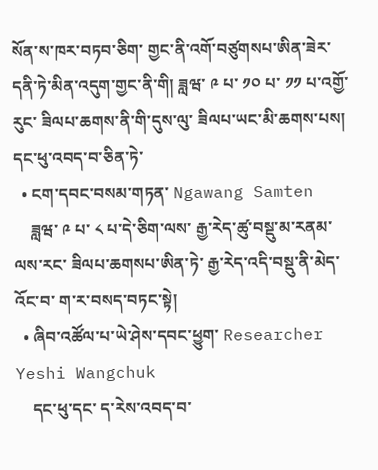སོན་ས་ཁར་བཏབ་ཅིག་ གྱང་ནི་འགོ་བཙུགསཔ་ཨིན་ཟེར་ དནི་ཏེ་མིན་འདུག་གྱང་ནི་གི། ཟླཝ་ ༩ པ་ ༡༠ པ་ ༡༡ པ་འགྱོ་རུང་ ཟིལཔ་ཆགས་ནི་གི་དུས་ལུ་ ཟིལཔ་ཡང་མི་ཆགས་པས། དང་ཕུ་འབད་བ་ཅིན་ཏེ་
  • ངག་དབང་བསམ་གཏན་ Ngawang Samten
    ཟླཝ་ ༩ པ་ ༨ པ་དེ་ཅིག་ལས་ རྒྱ་རེད་ཚུ་བསྡུ་མ་རནམ་ལས་རང་ ཟིལཔ་ཆགསཔ་ཨིན་ཏེ་ རྒྱ་རེད་འདི་བསྡུ་ནི་མེད་འོང་བ་ ག་ར་བསད་བཏང་སྟེ།
  • ཞིབ་འཚོལ་པ་ཡེ་ཤེས་དབང་ཕྱུག་ Researcher Yeshi Wangchuk
    དང་ཕུ་དང་ ད་རེས་འབད་བ་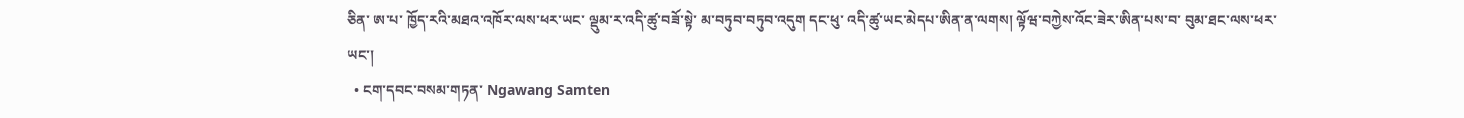ཅིན་ ཨ་པ་ ཁྱོད་རའི་མཐའ་འཁོར་ལས་ཕར་ཡང་ ལྡུམ་ར་འདི་ཚུ་བཟོ་སྟེ་ མ་བཏུབ་བཏུབ་འདུག དང་ཕུ་ འདི་ཚུ་ཡང་མེདཔ་ཨིན་ན་ལགས། ལྟོཝ་བཀྱེས་འོང་ཟེར་ཨིན་པས་བ་ བུམ་ཐང་ལས་ཕར་ཡང་།
  • ངག་དབང་བསམ་གཏན་ Ngawang Samten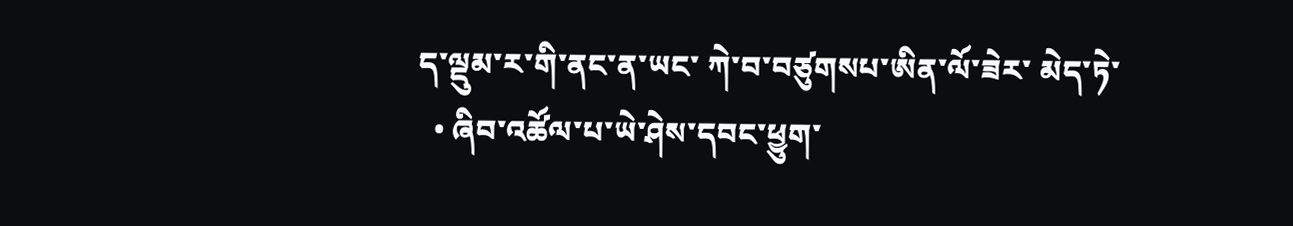ད་ལྡུམ་ར་གི་ནང་ན་ཡང་ ཀེ་བ་བཙུགསཔ་ཨིན་ལོ་ཟེར་ མེད་ཏེ་
  • ཞིབ་འཚོལ་པ་ཡེ་ཤེས་དབང་ཕྱུག་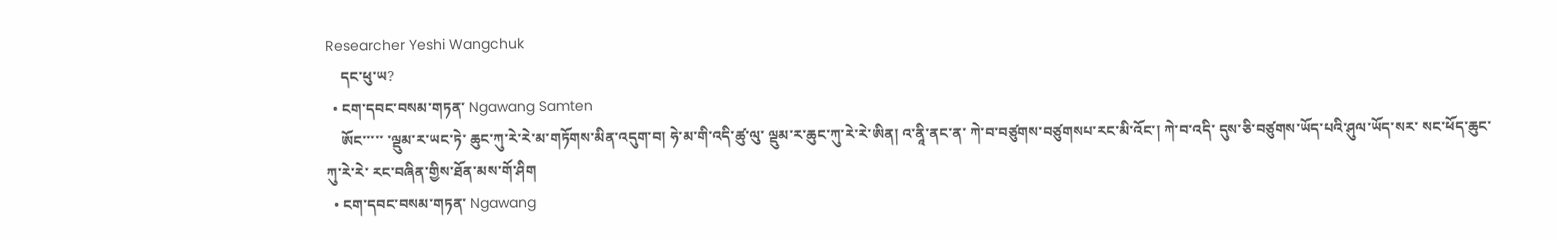Researcher Yeshi Wangchuk
    དང་ཕུ་ཡ?
  • ངག་དབང་བསམ་གཏན་ Ngawang Samten
    ཨོང་་་་་ ་ལྡུམ་ར་ཡང་ཏེ་ ཆུང་ཀུ་རེ་རེ་མ་གཏོགས་མིན་འདུག་བ། ཧེ་མ་གི་འདི་ཚུ་ལུ་ ལྡུམ་ར་ཆུང་ཀུ་རེ་རེ་ཨིན། འ་ནཱི་ནང་ན་ ཀེ་བ་བཙུགས་བཙུགསཔ་རང་མི་འོང་། ཀེ་བ་འདི་ དུས་ཅི་བཙུགས་ཡོད་པའི་ཤུལ་ཡོད་སར་ སང་ཕོད་ཆུང་ཀུ་རེ་རེ་ རང་བཞིན་གྱིས་ཐོན་མས་གོ་ཤིག
  • ངག་དབང་བསམ་གཏན་ Ngawang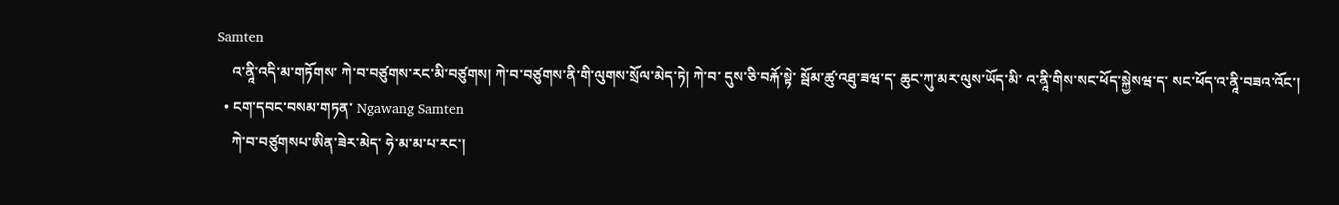Samten
    འ་ནཱི་འདི་མ་གཏོགས་ ཀེ་བ་བཙུགས་རང་མི་བཙུགས། ཀེ་བ་བཙུགས་ནི་གི་ལུགས་སྲོལ་མེད་ཏེ། ཀེ་བ་ དུས་ཅི་བརྐོ་སྟེ་ སྦོམ་ཚུ་འཐུ་ཟཝ་ད་ ཆུང་ཀུ་མར་ལུས་ཡོད་མི་ འ་ནཱི་གིས་སང་ཕོད་སྐྱེསཝ་ད་ སང་ཕོད་འ་ནཱི་བཟའ་འོང་།
  • ངག་དབང་བསམ་གཏན་ Ngawang Samten
    ཀེ་བ་བཙུགསཔ་ཨིན་ཟེར་མེད་ ཧེ་མ་མ་པ་རང་།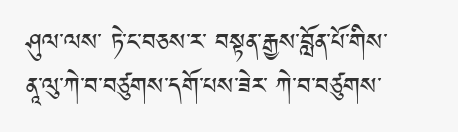ཤུལ་ལས་ ཏེ་ང་བཅས་ར་ བསྟན་རྒྱས་བློན་པོ་གིས་ ནཱ་ལུ་ཀེ་བ་བཙུགས་དགོ་པས་ཟེར་ ཀེ་བ་བཙུགས་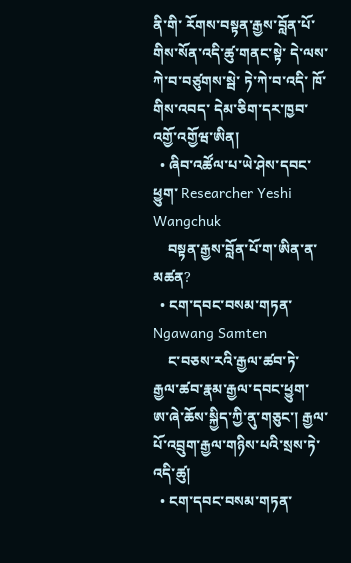ནི་གི་ རོགས་བསྟན་རྒྱས་བློན་པོ་གིས་སོན་འདི་ཚུ་གནང་སྟེ་ དེ་ལས་ཀེ་བ་བཙུགས་སྦེ་ ཏེ་ཀེ་བ་འདི་ ཁོ་གིས་འབད་ དེམ་ཅིག་དར་ཁྱབ་འགྱོ་འགྱོཝ་ཨིན།
  • ཞིབ་འཚོལ་པ་ཡེ་ཤེས་དབང་ཕྱུག་ Researcher Yeshi Wangchuk
    བསྟན་རྒྱས་བློན་པོ་ག་ཨིན་ན་ མཚན?
  • ངག་དབང་བསམ་གཏན་ Ngawang Samten
    ང་བཅས་རའི་རྒྱལ་ཚབ་ཏེ་ རྒྱལ་ཚབ་རྣམ་རྒྱལ་དབང་ཕྱུག་ ཨ་ཞེ་ཆོས་སྐྱིད་ཀྱི་ནུ་གཅུང་། རྒྱལ་པོ་འབྲུག་རྒྱལ་གཉིས་པའི་སྲས་ཏེ་ འདི་ཚུ།
  • ངག་དབང་བསམ་གཏན་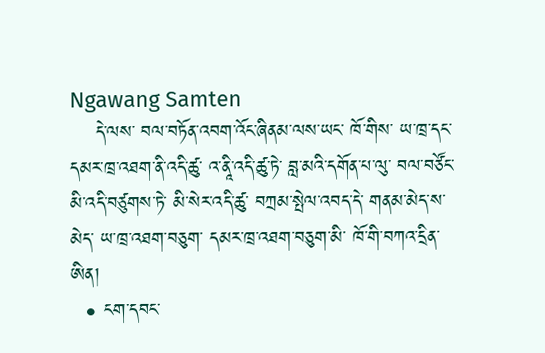Ngawang Samten
    དེ་ལས་ བལ་བཏོན་འབག་འོང་ཞིནམ་ལས་ཡང་ ཁོ་གིས་ ཡ་ཁྲ་དང་དམར་ཁྲ་འཐག་ནི་འདི་ཚུ་ འ་ནཱི་འདི་ཚུ་ཏེ་ བླ་མའི་དགོན་པ་ལུ་ བལ་བཙོང་མི་འདི་བཙུགས་ཏེ་ མི་སེར་འདི་ཚུ་ བཀྲམ་སྤེལ་འབད་དེ་ གནམ་མེད་ས་མེད་ ཡ་ཁྲ་འཐག་བཅུག་ དམར་ཁྲ་འཐག་བཅུག་མི་ ཁོ་གི་བཀའ་དྲིན་ཨིན།
  • ངག་དབང་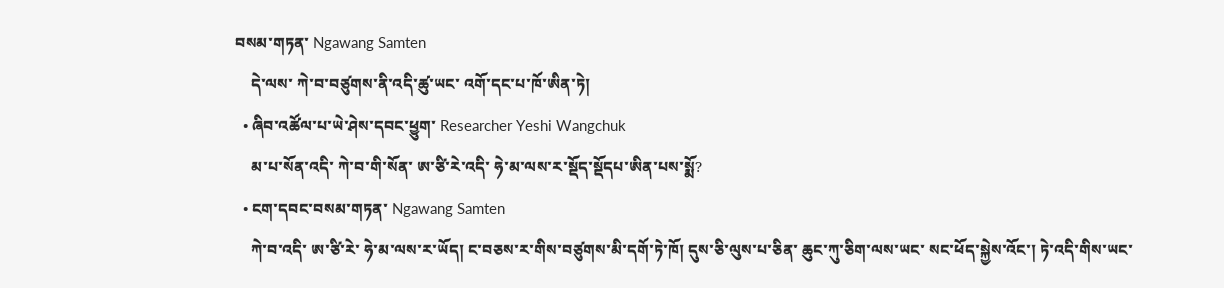བསམ་གཏན་ Ngawang Samten
    དེ་ལས་ ཀེ་བ་བཙུགས་ནི་འདི་ཚུ་ཡང་ འགོ་དང་པ་ཁོ་ཨིན་ཏེ།
  • ཞིབ་འཚོལ་པ་ཡེ་ཤེས་དབང་ཕྱུག་ Researcher Yeshi Wangchuk
    མ་པ་སོན་འདི་ ཀེ་བ་གི་སོན་ ཨ་ཙི་རེ་འདི་ ཧེ་མ་ལས་ར་སྡོད་སྡོདཔ་ཨིན་པས་སྨོ?
  • ངག་དབང་བསམ་གཏན་ Ngawang Samten
    ཀེ་བ་འདི་ ཨ་ཙི་རེ་ ཧེ་མ་ལས་ར་ཡོད། ང་བཅས་ར་གིས་བཙུགས་མི་དགོ་ཏེ་ཁོ། དུས་ཅི་ལུས་པ་ཅིན་ ཆུང་ཀུ་ཅིག་ལས་ཡང་ སང་ཕོད་སྐྱེས་འོང་། ཏེ་འདི་གིས་ཡང་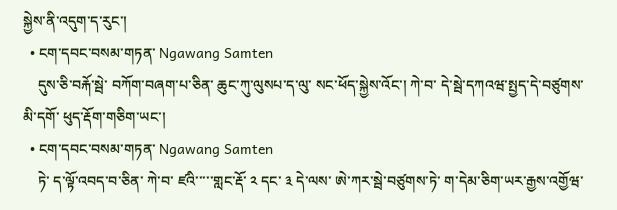སྐྱེས་ནི་འདུག་ད་རུང་།
  • ངག་དབང་བསམ་གཏན་ Ngawang Samten
    དུས་ཅི་བརྐོ་སྦེ་ བཀོག་བཞག་པ་ཅིན་ ཆུང་ཀུ་ལུསཔ་ད་ལུ་ སང་ཕོད་སྐྱེས་འོང་། ཀེ་བ་ དེ་སྦེ་དཀའཝ་སྤྱད་དེ་བཙུགས་མི་དགོ་ ཕུད་རྡོག་གཅིག་ཡང་།
  • ངག་དབང་བསམ་གཏན་ Ngawang Samten
    ཏེ་ ད་ལྟོ་འབད་བ་ཅིན་ ཀེ་བ་ ཛའི་་་་་གླང་རྡོ་ ༢ དང་ ༣ དེ་ལས་ ཨེ་ཀར་སྦེ་བཙུགས་ཏེ་ ག་དེམ་ཅིག་ཡར་རྒྱས་འགྱོཝ་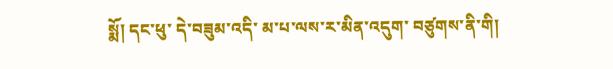སྨོ། དང་ཕུ་ དེ་བཟུམ་འདི་ མ་པ་ལས་ར་མིན་འདུག་ བཙུགས་ནི་གི།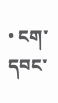• ངག་དབང་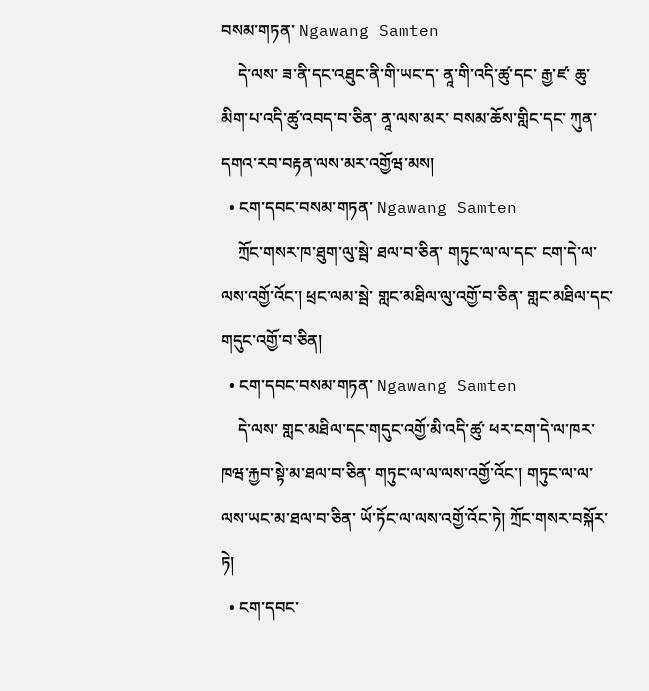བསམ་གཏན་ Ngawang Samten
    དེ་ལས་ ཟ་ནི་དང་འཐུང་ནི་གི་ཡང་ད་ ནཱ་གི་འདི་ཚུ་དང་ རྒྱ་ཛ་ ཆུ་མིག་པ་འདི་ཚུ་འབད་བ་ཅིན་ ནཱ་ལས་མར་ བསམ་ཆོས་གླིང་དང་ ཀུན་དགའ་རབ་བརྟན་ལས་མར་འགྱོཝ་མས།
  • ངག་དབང་བསམ་གཏན་ Ngawang Samten
    ཀྲོང་གསར་ཁ་ཐུག་ལུ་སྦེ་ ཐལ་བ་ཅིན་ གཏུང་ལ་ལ་དང་ ངག་དེ་ལ་ལས་འགྱོ་འོང་། ཕྲང་ལམ་སྦེ་ གླང་མཐིལ་ལུ་འགྱོ་བ་ཅིན་ གླང་མཐིལ་དང་གདུང་འགྱོ་བ་ཅིན།
  • ངག་དབང་བསམ་གཏན་ Ngawang Samten
    དེ་ལས་ གླང་མཐིལ་དང་གདུང་འགྱོ་མི་འདི་ཚུ་ ཕར་ངག་དེ་ལ་ཁར་ ཁཝ་རྐྱབ་སྟེ་མ་ཐལ་བ་ཅིན་ གཏུང་ལ་ལ་ལས་འགྱོ་འོང་། གཏུང་ལ་ལ་ལས་ཡང་མ་ཐལ་བ་ཅིན་ ཡོ་ཏོང་ལ་ལས་འགྱོ་འོང་ཏེ། ཀྲོང་གསར་བསྐོར་ཏེ།
  • ངག་དབང་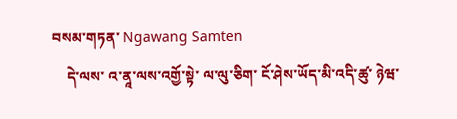བསམ་གཏན་ Ngawang Samten
    དེ་ལས་ འ་ནཱ་ལས་འགྱོ་སྟེ་ ལ་ལུ་ཅིག་ ངོ་ཤེས་ཡོད་མི་འདི་ཚུ་ ཉེཝ་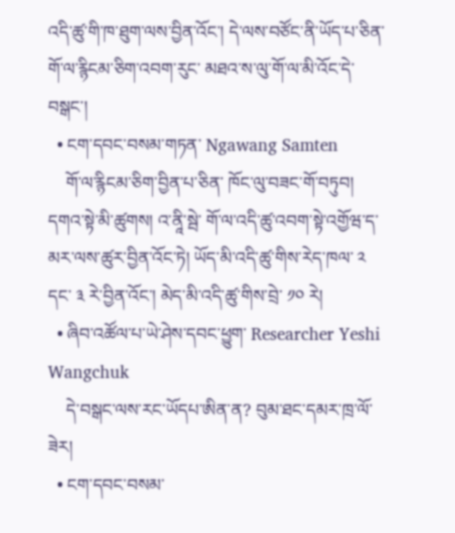འདི་ཚུ་གི་ཁ་ཐུག་ལས་བྱིན་འོང་། དེ་ལས་བཙོང་ནི་ཡོད་པ་ཅིན་ གོ་ལ་རྙིངམ་ཅིག་འབག་རུང་ མཐའ་ས་ལུ་གོ་ལ་མི་འོང་དེ་བསྒང་།
  • ངག་དབང་བསམ་གཏན་ Ngawang Samten
    གོ་ལ་རྙིངམ་ཅིག་བྱིན་པ་ཅིན་ ཁོང་ལུ་བཟང་གོ་བཏུབ། དགའ་སྟེ་མི་ཚུགས། འ་ནཱི་སྦེ་ གོ་ལ་འདི་ཚུ་འབག་སྟེ་འགྱོཝ་ད་ མར་ལས་ཚུར་བྱིན་འོང་ཏེ། ཡོད་མི་འདི་ཚུ་གིས་རེད་ཁལ་ ༢ དང་ ༣ རེ་བྱིན་འོང་། མེད་མི་འདི་ཚུ་གིས་བྲེ་ ༡༠ རེ།
  • ཞིབ་འཚོལ་པ་ཡེ་ཤེས་དབང་ཕྱུག་ Researcher Yeshi Wangchuk
    དེ་བསྒང་ལས་རང་ཡོདཔ་ཨིན་ན? བུམ་ཐང་དམར་ཁྲ་ལོ་ཟེར།
  • ངག་དབང་བསམ་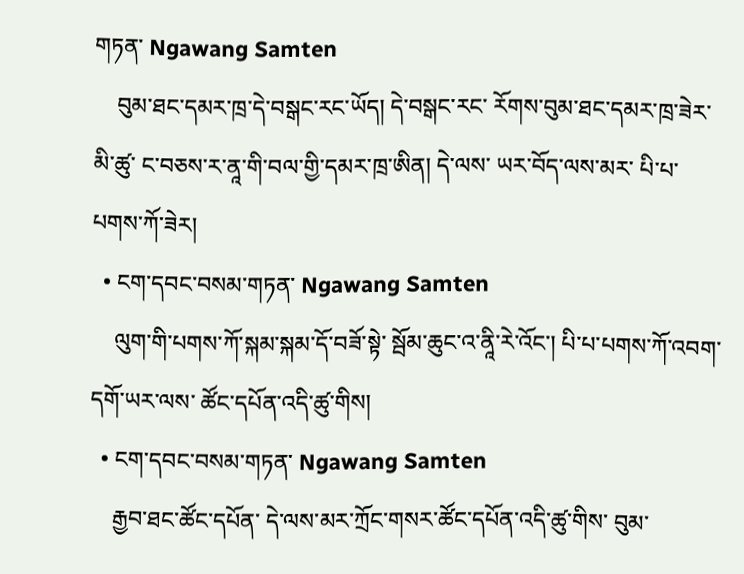གཏན་ Ngawang Samten
    བུམ་ཐང་དམར་ཁྲ་དེ་བསྒང་རང་ཡོད། དེ་བསྒང་རང་ རོགས་བུམ་ཐང་དམར་ཁྲ་ཟེར་མི་ཚུ་ ང་བཅས་ར་ནཱ་གི་བལ་གྱི་དམར་ཁྲ་ཨིན། དེ་ལས་ ཡར་བོད་ལས་མར་ པི་པ་པགས་ཀོ་ཟེར།
  • ངག་དབང་བསམ་གཏན་ Ngawang Samten
    ལུག་གི་པགས་ཀོ་སྐམ་སྐམ་དོ་བཟོ་སྟེ་ སྦོམ་ཆུང་འ་ནཱི་རེ་འོང་། པི་པ་པགས་ཀོ་འབག་དགོ་ཡར་ལས་ ཚོང་དཔོན་འདི་ཚུ་གིས།
  • ངག་དབང་བསམ་གཏན་ Ngawang Samten
    རྒྱབ་ཐང་ཚོང་དཔོན་ དེ་ལས་མར་ཀྲོང་གསར་ཚོང་དཔོན་འདི་ཚུ་གིས་ བུམ་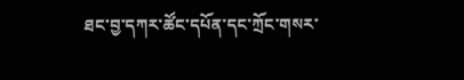ཐང་བྱ་དཀར་ཚོང་དཔོན་དང་ཀྲོང་གསར་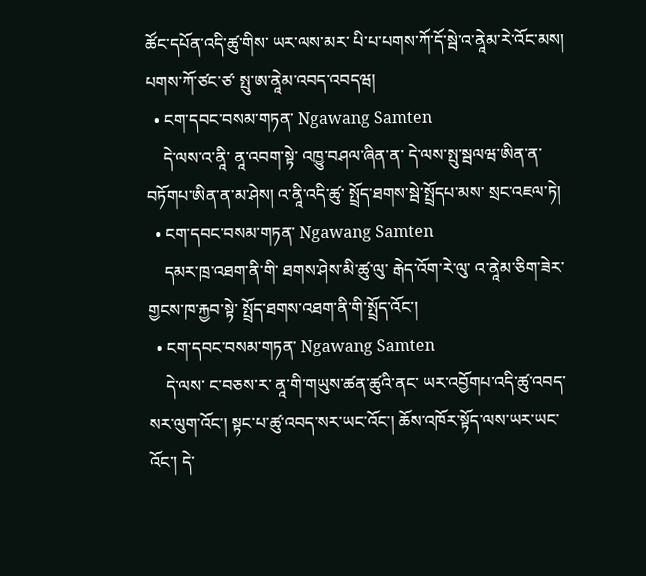ཚོང་དཔོན་འདི་ཚུ་གིས་ ཡར་ལས་མར་ པི་པ་པགས་ཀོ་དོ་སྦེ་འ་ནཱེམ་རེ་འོང་མས། པགས་ཀོ་ཙང་ཙ་ སྤུ་ཨ་ནཱེམ་འབད་འབདཝ།
  • ངག་དབང་བསམ་གཏན་ Ngawang Samten
    དེ་ལས་འ་ནཱི་ ནཱ་འབག་སྟེ་ འཁྱུ་བཤལ་ཞིན་ན་ དེ་ལས་སྤུ་སྦལཝ་ཨིན་ན་ བཏོགཔ་ཨིན་ན་མ་ཤེས། འ་ནཱི་འདི་ཚུ་ སྤྲོད་ཐགས་སྦེ་སྤྲོདཔ་མས་ སྲང་འཇལ་ཏེ།
  • ངག་དབང་བསམ་གཏན་ Ngawang Samten
    དམར་ཁྲ་འཐག་ནི་གི་ ཐགས་ཤེས་མི་ཚུ་ལུ་ རྒེད་འོག་རེ་ལུ་ འ་ནཱེམ་ཅིག་ཟེར་ གྱངས་ཁ་རྐྱབ་སྟེ་ སྤྲོད་ཐགས་འཐག་ནི་གི་སྤྲོད་འོང་།
  • ངག་དབང་བསམ་གཏན་ Ngawang Samten
    དེ་ལས་ ང་བཅས་ར་ ནཱ་གི་གཡུས་ཚན་ཚུའི་ནང་ ཡར་འབྱོགཔ་འདི་ཚུ་འབད་སར་ལུག་འོང་། སྟང་པ་ཚུ་འབད་སར་ཡང་འོང་། ཆོས་འཁོར་སྟོད་ལས་ཡར་ཡང་འོང་། དེ་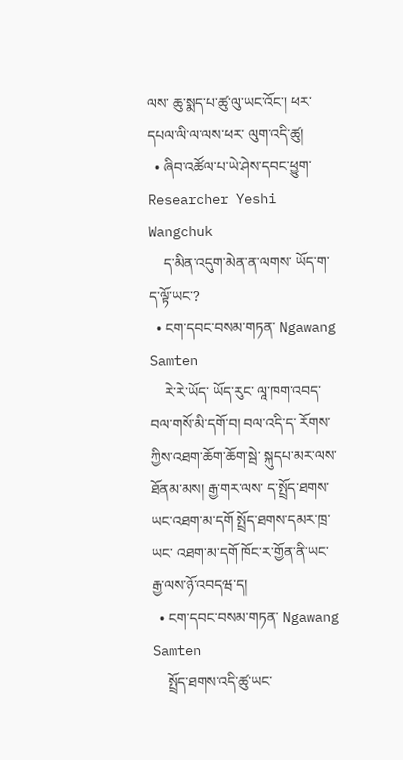ལས་ ཆུ་སྨད་པ་ཚུ་ལུ་ཡང་འོང་། ཕར་དཔལ་ལི་ལ་ལས་ཕར་ ལུག་འདི་ཚུ།
  • ཞིབ་འཚོལ་པ་ཡེ་ཤེས་དབང་ཕྱུག་ Researcher Yeshi Wangchuk
    ད་མིན་འདུག་མེན་ན་ལགས་ ཡོད་ག་ད་ལྟོ་ཡང་?
  • ངག་དབང་བསམ་གཏན་ Ngawang Samten
    རེ་རེ་ཡོད་ ཡོད་རུང་ ལཱ་ཁག་འབད་བལ་གསོ་མི་དགོ་བ། བལ་འདི་ད་ རོགས་ཀྱིས་འཐག་ཆོག་ཆོག་སྦེ་ སྐུདཔ་མར་ལས་ཐོནམ་མས། རྒྱ་གར་ལས་ ད་སྤྲོད་ཐགས་ཡང་འཐག་མ་དགོ སྤྲོད་ཐགས་དམར་ཁྲ་ཡང་ འཐག་མ་དགོ ཁོང་ར་གྱོན་ནི་ཡང་ རྒྱ་ལས་ཉོ་འབདཝ་ད།
  • ངག་དབང་བསམ་གཏན་ Ngawang Samten
    སྤྲོད་ཐགས་འདི་ཚུ་ཡང་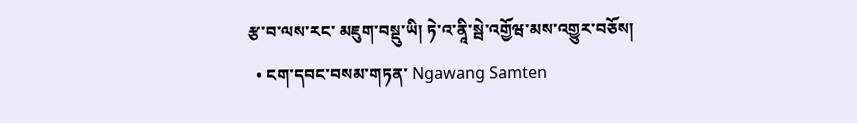རྩ་བ་ལས་རང་ མཇུག་བསྡུ་ཡི། ཏེ་འ་ནཱི་སྦེ་འགྱོཝ་མས་འགྱུར་བཅོས།
  • ངག་དབང་བསམ་གཏན་ Ngawang Samten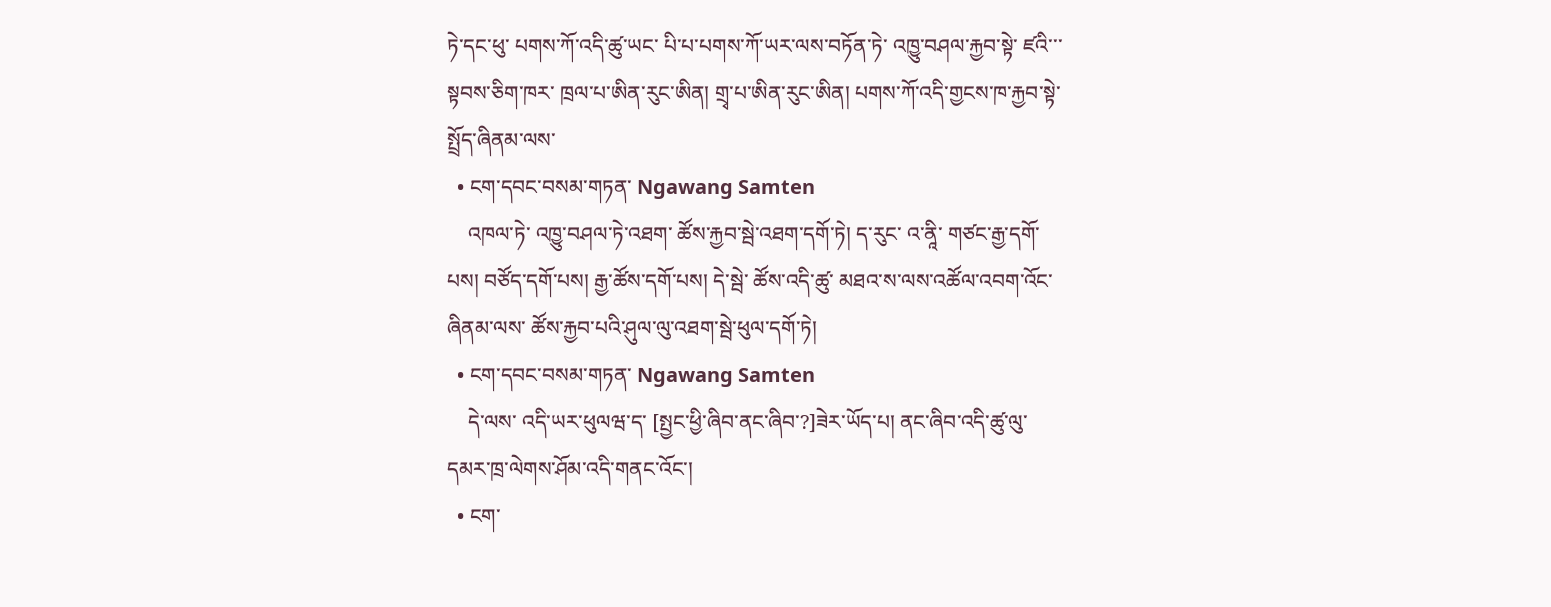ཏེ་དང་ཕུ་ པགས་ཀོ་འདི་ཚུ་ཡང་ པི་པ་པགས་ཀོ་ཡར་ལས་བཏོན་ཏེ་ འཁྱུ་བཤལ་རྐྱབ་སྟེ་ ཛའི་་་སྟབས་ཅིག་ཁར་ ཁྲལ་པ་ཨིན་རུང་ཨིན། གྲྭ་པ་ཨིན་རུང་ཨིན། པགས་ཀོ་འདི་གྱངས་ཁ་རྐྱབ་སྟེ་སྤྲོད་ཞིནམ་ལས་
  • ངག་དབང་བསམ་གཏན་ Ngawang Samten
    འཁལ་ཏེ་ འཁྱུ་བཤལ་ཏེ་འཐག་ ཚོས་རྐྱབ་སྦེ་འཐག་དགོ་ཏེ། ད་རུང་ འ་ནཱི་ གཙང་རྒྱ་དགོ་པས། བཙོད་དགོ་པས། རྒྱ་ཚོས་དགོ་པས། དེ་སྦེ་ ཚོས་འདི་ཚུ་ མཐའ་ས་ལས་འཚོལ་འབག་འོང་ཞིནམ་ལས་ ཚོས་རྐྱབ་པའི་ཤུལ་ལུ་འཐག་སྦེ་ཕུལ་དགོ་ཏེ།
  • ངག་དབང་བསམ་གཏན་ Ngawang Samten
    དེ་ལས་ འདི་ཡར་ཕུལཝ་ད་ [སྤྱང་ཕྱི་ཞིབ་ནང་ཞིབ་?]ཟེར་ཡོད་པ། ནང་ཞིབ་འདི་ཚུ་ལུ་ དམར་ཁྲ་ལེགས་ཤོམ་འདི་གནང་འོང་།
  • ངག་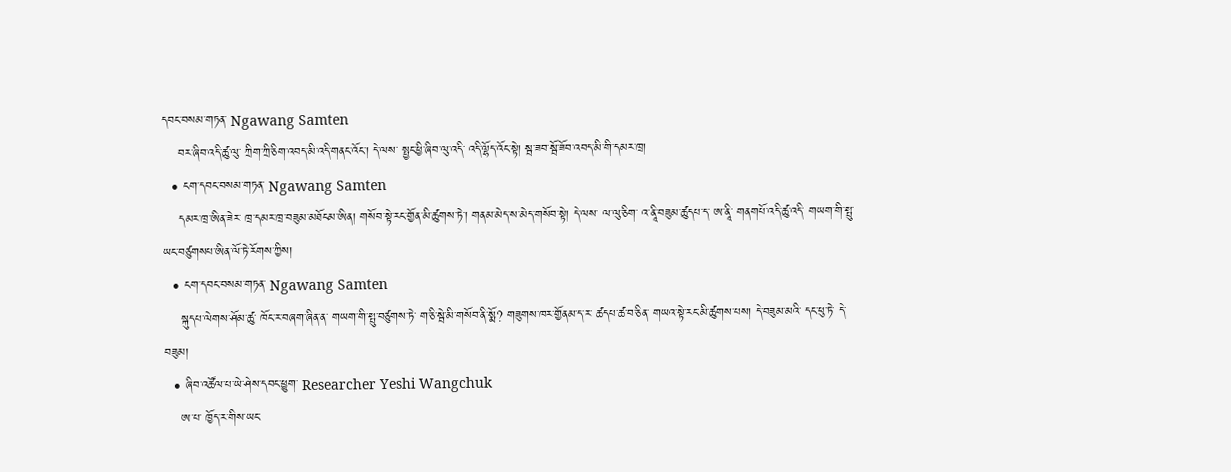དབང་བསམ་གཏན་ Ngawang Samten
    བར་ཞིབ་འདི་ཚུ་ལུ་ ཀྲིག་ཀྲི་ཅིག་འབད་མི་འདི་གནང་འོང་། དེ་ལས་ སྤྱང་ཕྱི་ཞིབ་ལུ་འདི་ འདི་ལྷོད་འོང་སྟེ། སྦ་ཟབ་སྦོ་ཟོབ་འབད་མི་གི་དམར་ཁྲ།
  • ངག་དབང་བསམ་གཏན་ Ngawang Samten
    དམར་ཁྲ་ཨིན་ཟེར་ ཁྲ་དམར་ཁྲ་བཟུམ་མཐོངམ་ཨིན། གསོབ་སྟེ་རང་གྱོན་མི་ཚུགས་ཏེ་། གནམ་མེད་ས་མེད་གསོབ་སྟེ། དེ་ལས་ ལ་ལུ་ཅིག་ འ་ནཱི་བཟུམ་ཚུདཔ་ད་ ཨ་ནཱི་ གནགཔོ་འདི་ཚུ་འདི་ གཡག་གི་སྤུ་ཡང་བཙུགསཔ་ཨིན་ལོ་ཏེ་རོགས་ཀྱིས།
  • ངག་དབང་བསམ་གཏན་ Ngawang Samten
    སྐུདཔ་ལེགས་ཤོམ་ཚུ་ ཁོང་ར་བཞག་ཞིན་ན་ གཡག་གི་སྤུ་བཙུགས་ཏེ་ ག་ཅི་སྦེ་མི་གསོབ་ནི་སྨོ? གཟུགས་ཁར་གྱོནམ་ད་ར་ ཚདཔ་ཚ་བ་ཅིན་ གཡའ་སྟེ་རང་མི་ཚུགས་པས། དེ་བཟུམ་མའི་ དང་ཕུ་ཏེ་ དེ་བཟུམ།
  • ཞིབ་འཚོལ་པ་ཡེ་ཤེས་དབང་ཕྱུག་ Researcher Yeshi Wangchuk
    ཨ་པ་ ཁྱོད་ར་གིས་ཡང་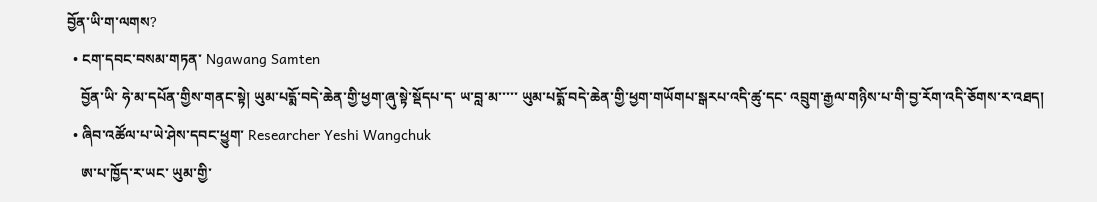བྱོན་ཡི་ག་ལགས?
  • ངག་དབང་བསམ་གཏན་ Ngawang Samten
    བྱོན་ཡི་ ཧེ་མ་དཔོན་གྱིས་གནང་སྟེ། ཡུམ་པདྨོ་བདེ་ཆེན་གྱི་ཕྱག་ཞུ་སྟེ་སྡོདཔ་ད་ ཡ་བླ་མ་་་་་ ཡུམ་པདྨོ་བདེ་ཆེན་གྱི་ཕྱག་གཡོགཔ་སྒརཔ་འདི་ཚུ་དང་ འབྲུག་རྒྱལ་གཉིས་པ་གི་བྱ་རོག་འདི་ཅོགས་ར་འཐད།
  • ཞིབ་འཚོལ་པ་ཡེ་ཤེས་དབང་ཕྱུག་ Researcher Yeshi Wangchuk
    ཨ་པ་ཁྱོད་ར་ཡང་ ཡུམ་གྱི་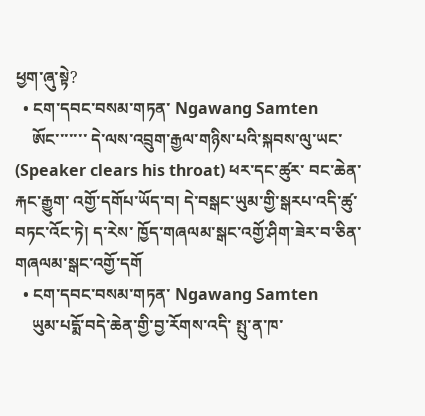ཕྱག་ཞུ་སྟེ?
  • ངག་དབང་བསམ་གཏན་ Ngawang Samten
    ཨོང་་་་་་་ དེ་ལས་འབྲུག་རྒྱལ་གཉིས་པའི་སྐབས་ལུ་ཡང་ (Speaker clears his throat) ཕར་དང་ཚུར་ བང་ཆེན་རྐང་རྒྱུག་ འགྱོ་དགོཔ་ཡོད་བ། དེ་བསྒང་ཡུམ་གྱི་སྒརཔ་འདི་ཚུ་བཏང་འོང་ཏེ། ད་རེས་ ཁྱོད་གཞལམ་སྒང་འགྱོ་ཤིག་ཟེར་བ་ཅིན་ གཞལམ་སྒང་འགྱོ་དགོ
  • ངག་དབང་བསམ་གཏན་ Ngawang Samten
    ཡུམ་པདྨོ་བདེ་ཆེན་གྱི་བྱ་རོགས་འདི་ སྤུ་ན་ཁ་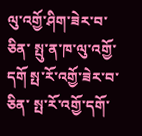ལུ་འགྱོ་ཤིག་ཟེར་བ་ཅིན་ སྤུ་ན་ཁ་ལུ་འགྱོ་དགོ སྤ་རོ་འགྱོ་ཟེར་བ་ཅིན་ སྤ་རོ་འགྱོ་དགོ་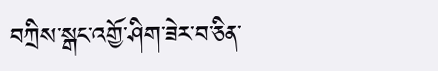བཀྲིས་སྒང་འགྱོ་ཤིག་ཟེར་བ་ཅིན་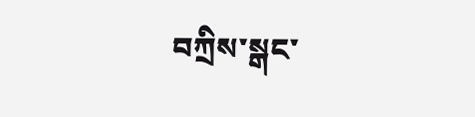བཀྲིས་སྒང་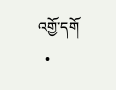འགྱོ་དགོ
  •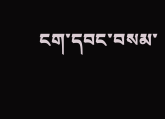ངག་དབང་བསམ་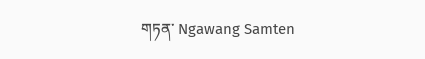གཏན་ Ngawang Samten